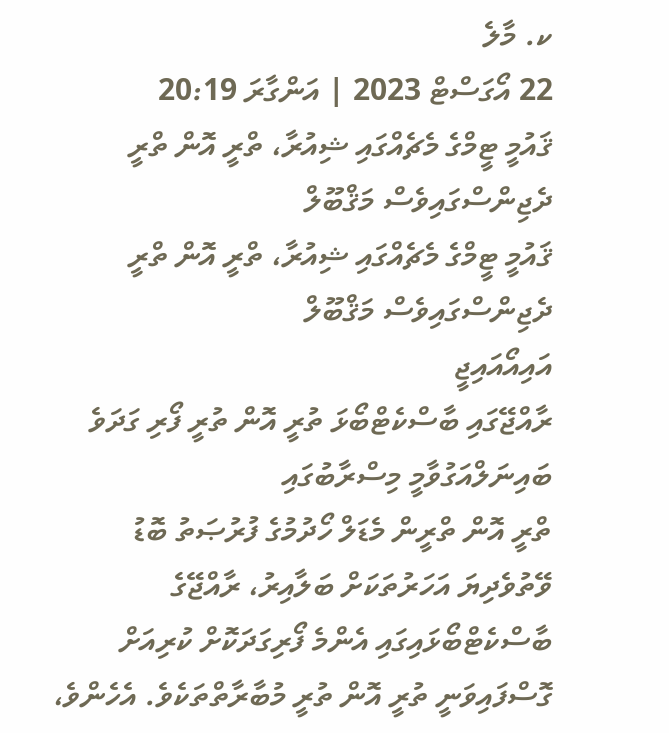ކ. މާލެ
22 އޯގަސްޓް 2023 | އަންގާރަ 20:19
ޤައުމީ ޓީމްގެ މެޗެއްގައި ޝިއުރާ، ތްރީ އޮން ތްރީ ދެޖިންސްގައިވެސް މަޤްބޫލް
ޤައުމީ ޓީމްގެ މެޗެއްގައި ޝިއުރާ، ތްރީ އޮން ތްރީ ދެޖިންސްގައިވެސް މަޤްބޫލް
އައިއޯއައިޖީ
ރާއްޖޭގައި ބާސްކެޓްބޯޅަ ތުރީ އޮން ތުރީ ފޯރި ގަދަވެ ބައިނަލްއަގުވާމީ މިސްރާބުގައި
ތްރީ އޮން ތްރީން މެޑަލް ހޯދުމުގެ ފުރުޞަތު ބޮޑު
ވޭތުވެދިޔަ އަހަރުތަކަށް ބަލާއިރު، ރާއްޖޭގެ ބާސްކެޓްބޯޅައިގައި އެންމެ ފޯރިގަދަކޮށް ކުރިއަށް ގޮސްފައިވަނީ ތުރީ އޮން ތުރީ މުބާރާތްތަކެވެ. އެހެންވެ،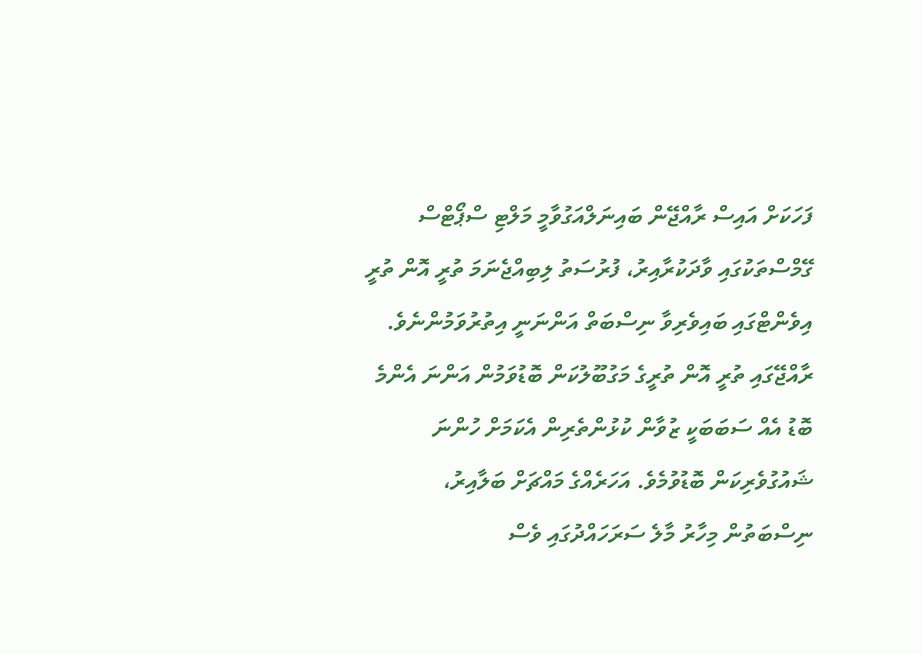ފަހަކަށް އައިސް ރާއްޖޭން ބައިނަލްއަގުވާމީ މަލްޓި ސްޕޯޓްސް ގޭމްސްތަކުގައި ވާދަކުރާއިރު، ފުރުސަތު ލިބިއްޖެނަމަ ތުރީ އޮން ތުރީ އިވެންޓްގައި ބައިވެރިވާ ނިސްބަތް އަންނަނީ އިތުރުވަމުންނެވެ.
ރާއްޖޭގައި ތުރީ އޮން ތުރީގެ މަގުބޫލުކަން ބޮޑުވަމުން އަންނަ އެންމެ ބޮޑު އެއް ސަބަބަކީ ޒުވާން ކުޅުންތެރިން އެކަމަށް ހުންނަ ޝައުގުވެރިކަން ބޮޑުވުމެވެ. އަހަރެއްގެ މައްޗަށް ބަލާއިރު، ނިސްބަތުން މިހާރު މާލެ ސަރަހައްދުގައި ވެސް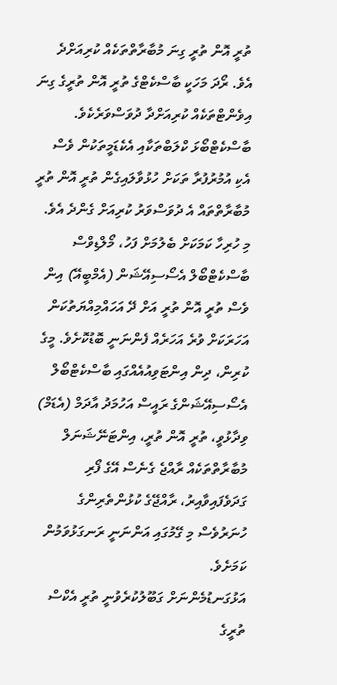ތުރީ އޮން ތުރީ ގިނަ މުބާރާތްތަކެއް ކުރިއަށްދެ އެވެ. ރޯދަ މަހަކީ ބާސްކެޓްގެ ތުރީ އޮން ތުރީގެ ގިނަ އިވެންޓްތަކެއް ކުރިއަށްދާ ދުވަސްވަރެކެވެ. ބާސްކެޓްބޯޅަ ކްލަބްތަކާއި އެކެޑަމީތަކުން ވެސް އެކި އުމުރުފުރާ ތަކަށް ހުޅުވާލައިގެން ތުރީ އޮން ތުރީ މުބާރާތްތައް އެ ދުވަސްވަރު ކުރިއަށް ގެންދެ އެވެ.
މި ހުރިހާ ކަމަކަށް ބެލުމަށް ފަހު، މޯލްޑިވްސް ބާސްކެޓްބޯލް އެސޯސިއޭޝަން (އެމްބީއޭ) އިން ވެސް ތުރީ އޮން ތުރީ އަށް ދޭ އަހައްމިއްޔަތުކަން އަހަރަކަށް ވުރެ އަހަރެއް ފެންނަނީ ބޮޑުކޮށެވެ. މީގެ ކުރިން، ދިން އިންޓަވިއުއެއްގައި ބާސްކެޓްބޯލް އެސޯސިއޭޝަންގެ ރައީސް އަހުމަދު އާދަމް (އެޑަމް) ވިދާޅުވީ، ތުރީ އޮން ތުރީ، އިންޓަނޭޝަނަލް މުބާރާތްތަކެއް ރާއްޖެ ގެނެސް އޭގެ ފޯރި ގަދަވެފައިވާއިރު، ރާއްޖޭގެ ކުޅުންތެރިންގެ ހުނަރުވެސް މި ގޭމުގައި އަންނަނީ ރަނގަޅުވަމުން ކަމަށެވެ.
އަޅުގަނޑުމެންނަށް ގަބޫލުކުރެވުނީ ތުރީ އެކްސް ތުރީގެ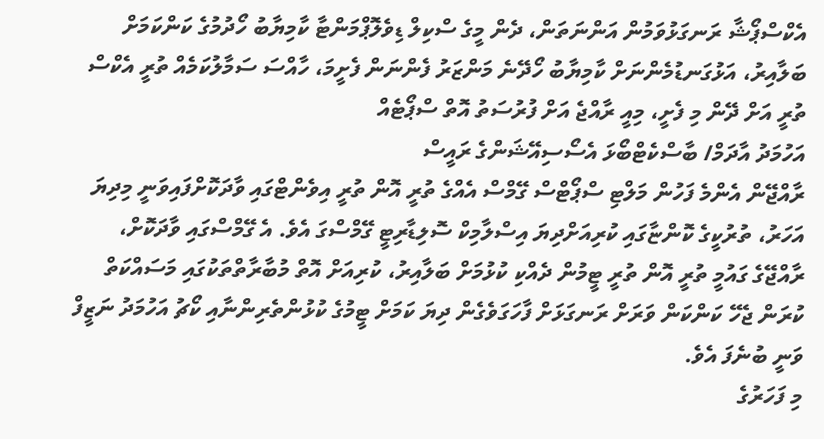އެކްސްޕޯޝާ ރަނގަޅުވަމުން އަންނަތަން، ދެން މީގެ ސްކިލް ޑިވެލޮޕްމަންޓާ ކާމިޔާބު ހޯދުމުގެ ކަންކަމަށް ބަލާއިރު، އަޅުގަނޑުމެންނަށް ކާމިޔާބު ހޯދޭނެ މަންޒަރު ފެންނަން ފެށީމަ، ހާއްސަ ސަމާލުކަމެއް ތުރީ އެކްސް ތުރީ އަށް ދޭން މި ފެށީ، މިއީ ރާއްޖެ އަށް ފުރުސަތު އޮތް ސްޕޯޓެއް
އަހުމަދު އާދަމް/ ބާސްކެޓްބޯޅަ އެސޯސިއޭޝަންގެ ރައީސް
ރާއްޖޭން އެންމެ ފަހުން މަލްޓި ސްޕޯޓްސް ގޭމްސް އެއްގެ ތުރީ އޮން ތުރީ އިވެންޓްގައި ވާދަކޮށްފައިވަނީ މިދިޔަ އަހަރު، ތުރުކީގެ ކޮންޏާގައި ކުރިއަށްދިޔަ އިސްލާމިކް ސޮލިޑާރިޓީ ގޭމްސްގަ އެވެ. އެ ގޭމްސްގައި ވާދަކޮށް، ރާއްޖޭގެ ގައުމީ ތުރީ އޮން ތުރީ ޓީމުން ދެއްކި ކުޅުމަށް ބަލާއިރު، ކުރިއަށް އޮތް މުބާރާތްތަކުގައި މަސައްކަތް ކުރަން ޖެހޭ ކަންކަން ވަރަށް ރަނގަޅަށް ފާހަގަވެގެން ދިޔަ ކަމަށް ޓީމުގެ ކުޅުންތެރިންނާއި ކޯޗު އަހުމަދު ނަޒީފް ވަނީ ބުނެފަ އެވެ.
މި ފަހަރުގެ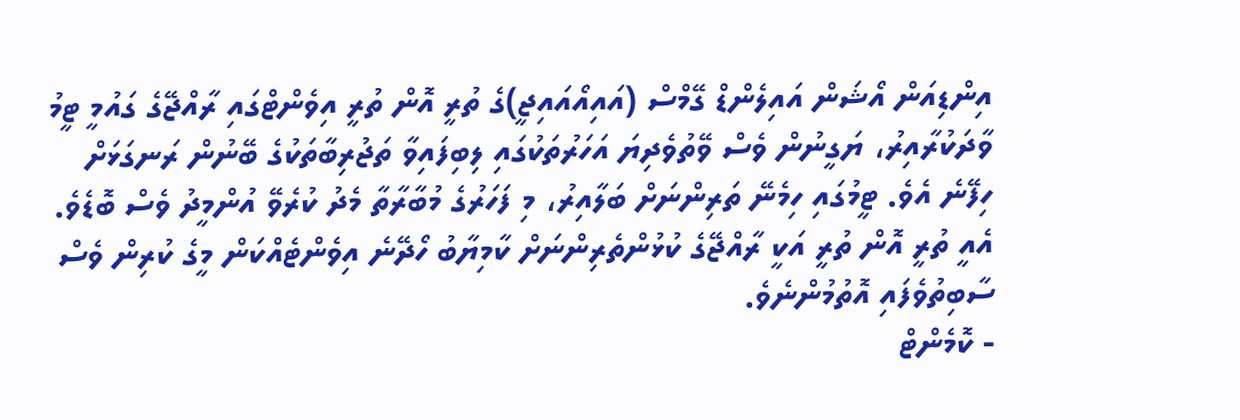އިންޑިއަން އޯޝަން އައިލެންޑް ގޭމްސް (އައިއޯއައިޖީ)ގެ ތުރީ އޮން ތުރީ އިވެންޓްގައި ރާއްޖޭގެ ގައުމީ ޓީމު ވާދަކުރާއިރު، ޔަގީނުން ވެސް ވޭތުވެދިޔަ އަހަރުތަކުގައި ލިބިފައިވާ ތަޖުރިބާތަކުގެ ބޭނުން ރަނގަޅަށް ހިފޭނެ އެވެ. ޓީމުގައި ހިމެނޭ ތަރިންނަށް ބަލާއިރު، މި ފަހަރުގެ މުބާރާތާ މެދު ކުރެވޭ އުންމީދު ވެސް ބޮޑެވެ. އެއީ ތުރީ އޮން ތުރީ އަކީ ރާއްޖޭގެ ކުޅުންތެރިންނަށް ކާމިޔާބު ހޯދޭނެ އިވެންޓެއްކަން މީގެ ކުރިން ވެސް ސާބިތުވެފައި އޮތުމުންނެވެ.
- ކޮމެންޓް